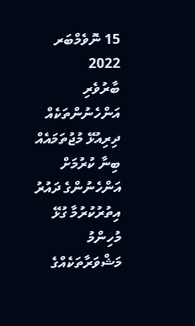15 ނޮވެމްބަރ 2022
ބާރުވެރި އަންހެނުންތަކެއް ދިރިއުޅޭ މުޖުތަމައެއް ބިނާ ކުރުމަށް އަންހެނުންގެ ދައުރު އިތުރުކުރުމާ ގުޅޭ މުހިންމު މަޝްވަރާތަކެއްގެ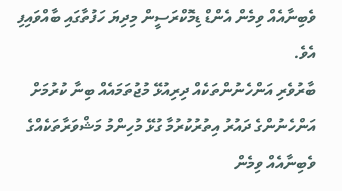ވެބިނާއެއް ވިމެން އެންޑް ޑިމޮކްރަސީން މިދިޔަ ހަފުތާގައި ބާއްވައިފި އެވެ.
ބާރުވެރި އަންހެނުންތަކެއް ދިރިއުޅޭ މުޖުތަމައެއް ބިނާ ކުރުމަށް އަންހެނުންގެ ދައުރު އިތުރުކުރުމާ ގުޅޭ މުހިންމު މަޝްވަރާތަކެއްގެ ވެބިނާއެއް ވިމެން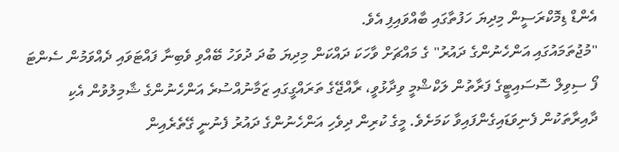އެންޑް ޑިމޮކްރަސީން މިދިޔަ ހަފުތާގައި ބާއްވައިފި އެވެ.
"މުޖުތަމައުގައި އަންހެނުންގެ ދައުރު" ގެ މައްޗަށް ވާހަކަ ދައްކަން މިދިޔަ ބުދަ ދުވަހު ބޭއްވި ވެބިނާ ފައްޓަވައި ދެއްވަމުން ސެންޓަ ފޯ ސިވިލް ސޮސައިޓީގެ ފަރާތުން ލަކްޝްމީ ވިދާޅުވީ، ރާއްޖޭގެ ތަރައްގީގައި ޒަމާނުއްސުރެ އަންހެނުންގެ ޝާމިލުވުން އެކި ދާއިރާތަކުން ފެނިވަޑައިގެންފައިވާ ކަމަށެވެ. މީގެ ކުރިން ދިވެހި އަންހެނުންގެ ދައުރު ފެނުނީ ގޭތެރެއިން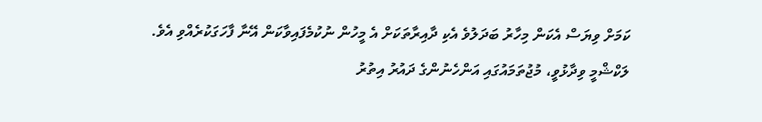ކަމަށް ވިޔަސް އެކަން މިހާރު ބަދަލުވެ އެކި ދާއިރާތަކަށް އެ މީހުން ނުކުމެފައިވާކަން އޭނާ ފާހަގަކުރެއްވި އެވެ.
ލަކްޝްމީ ވިދާޅުވީ، މުޖުތަމައުގައި އަންހެނުންގެ ދައުރު އިތުރު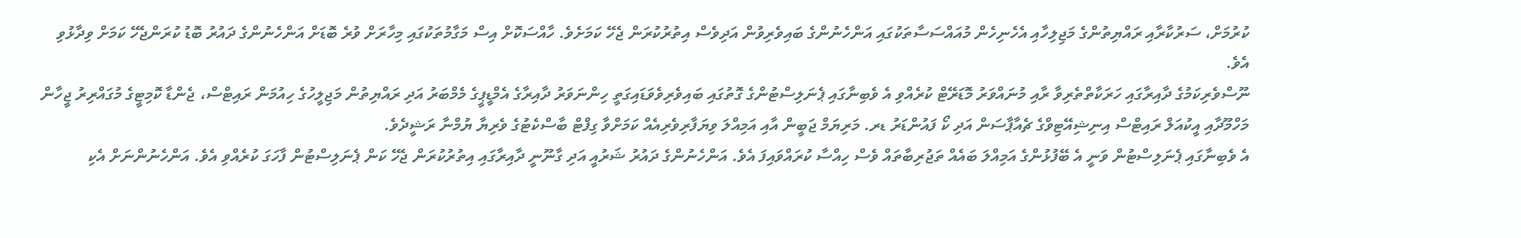ކުރުމަށް، ސަރުކާރާއި ރައްޔިތުންގެ މަޖިލިހާއި އެހެނިހެން މުއައްސަސާތަކުގައި އަންހެނުންގެ ބައިވެރިވުން އަދިވެސް އިތުރުކުރަން ޖެހޭ ކަމަށެވެ. ހާއްސަކޮށް އިސް މަގާމުތަކުގައި މިހާރަށް ވުރެ ބޮޑަށް އަންހެނުންގެ ދައުރު ބޮޑު ކުރަންޖެހޭ ކަމަށް ވިދާޅުވި އެވެ.
ނޫސްވެރިކަމުގެ ދާއިރާގައި ހަރަކާތްތެރިވާ ރާއި މުނައްވަރު މޮޑަރޭޓް ކުރެއްވި އެ ވެބިނާގައި ޕެނަލިސްޓުންގެ ގޮތުގައި ބައިވެރިވެވަޑައިގަތީ ހިންނަވަރު ދާއިރާގެ އެމްޑީޕީގެ މެމްބަރު އަދި ރައްޔިތުން މަޖިލީހުގެ ހިއުމަން ރައިޓްސް، ޖެންޑާ ކޮމިޓީގެ މުގައްރިރު ޖީހާން މަހްމޫދާއި އީކުއަލް ރައިޓްސް އިނިޝިއޭޓިވްގެ ޗެއާޕާސަން އަދި ކޯ ފައުންޑަރު ޑރ. މަރިޔަމް ޖަބީން އާއި އަމިއްލަ ވިޔަފާރިވެރިއެއް ކަމަށްވާ ގިފްޓް ބާސްކެޓުގެ ވެރިޔާ ޔުމްނާ ރަޝީދެވެ.
އެ ވެބިނާގައި ޕެނަލިސްޓުން ވަނީ އެ ބޭފުޅުންގެ އަމިއްލަ ބައެއް ތަޖުރިބާތައް ވެސް ހިއްސާ ކުރައްވައިފަ އެވެ. އަންހެނުންގެ ދައުރު ޝަރުއީ އަދި ގާނޫނީ ދާއިރާގައި އިތުރުކުރަން ޖެހޭ ކަން ޕެނަލިސްޓުން ފާހަގަ ކުރެއްވި އެވެ. އަންހެނުންނަށް އެކި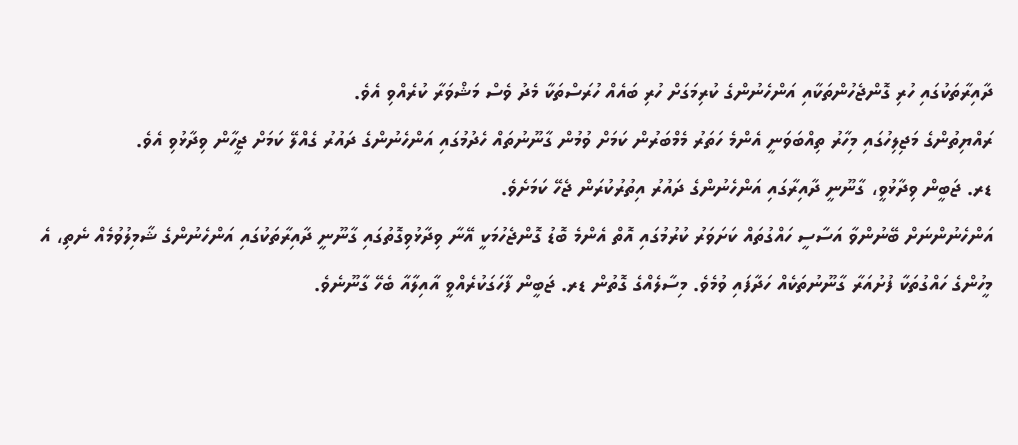ދާއިރާތަކުގައި ހުރި ގޮންޖެހުންތަކާއި އަންހެނުންގެ ކުރިމަގަށް ހުރި ބައެއް ހުރަސްތަކާ މެދު ވެސް މަޝްވަރާ ކުރެއްވި އެވެ.
ރައްޔިތުންގެ މަޖިލިހުގައި މިހާރު ތިއްބަވަނީ އެންމެ ހަތަރު މެމްބަރުން ކަމަށް ވުމުން ގާނޫނުތައް ހެދުމުގައި އަންހެނުންގެ ދައުރު ގެއްލޭ ކަމަށް ޖީހާން ވިދާޅުވި އެވެ.
ޑރ. ޖަބީން ވިދާޅުވީ، ގާނޫނީ ދާއިރާގައި އަންހެނުންގެ ދައުރު އިތުރުކުރަން ޖެހޭ ކަމަށެވެ.
އަންހެނުންނަށް ބޭނުންވާ އަސާސީ ހައްގުތައް ކަށަވަރު ކުރުމުގައި އޮތް އެންމެ ބޮޑު ގޮންޖެހުމަކީ އޭނާ ވިދާޅުވިގޮތުގައި ގާނޫނީ ދާއިރާތަކުގައި އަންހެނުންގެ ޝާމިލުވުމެއް ނެތި، އެ މީހުންގެ ހައްގުތަކާ ފުށުއަރާ ގާނޫނުތަކެއް ހަދާފައި ވުމެވެ. މިސާލެއްގެ ގޮތުން ޑރ. ޖަބީން ފާހަގަކުރެއްވީ އާއިލާއާ ބެހޭ ގާނޫނެވެ.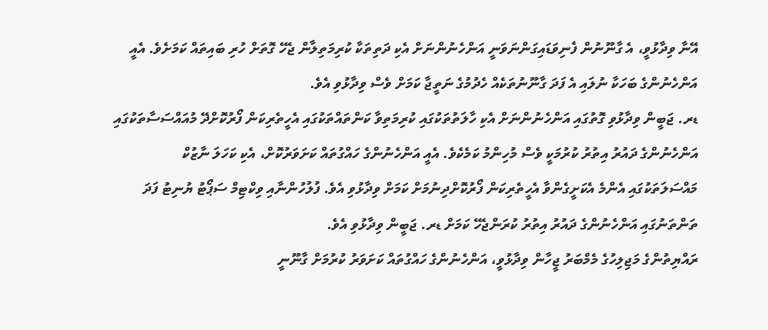އޭނާ ވިދާޅުވީ، އެ ގާނޫނުން ފެނިވަޑައިގަންނަވަނީ އަންހެނުންނަށް އެކި ދަތިތަކާ ކުރިމަތިލާން ޖެހޭ ގޮތަށް ހުރި ބައިތައް ކަމަށެވެ. އެއީ އަންހެނުންގެ ބަހަކާ ނުލައި އެ ފަދަ ގާނޫނުތަކެއް ހެދުމުގެ ނަތީޖާ ކަމަށް ވެސް ވިދާޅުވި އެވެ.
ޑރ. ޖަބީން ވިދާޅުވި ގޮތުގައި އަންހެނުންނަށް އެކި ހާލަތުތަކުގައި ކުރިމަތިވާ ކަންތައްތަކުގައި އެހީތެރިކަން ފޯރުކޮށްދޭ މުއައްސަސާތަކުގައި އަންހެނުންގެ ދައުރު އިތުރު ކުރުމަކީ ވެސް މުހިންމު ކަމެކެވެ. އެއީ އަންހެނުންގެ ހައްގުތައް ކަށަވަރުކޮށް، އެކި ކަހަލަ ނާޒުކް މައްސަލަތަކުގައި އެންމެ އެކަށީގެންވާ އެހީތެރިކަން ފޯރުކޮށްދިނުމަށް ކަމަށް ވިދާޅުވި އެވެ. ފުލުހުންނާއި ވިކްޓިމް ސަޕޯޓު ޔުނިޓު ފަދަ ތަންތަނުގައި އަންހެނުންގެ ދައުރު އިތުރު ކުރަންޖެހޭ ކަމަށް ޑރ. ޖަބީން ވިދާޅުވި އެވެ.
ރައްޔިތުންގެ މަޖިލިހުގެ މެމްބަރު ޖީހާން ވިދާޅުވީ، އަންހެނުންގެ ހައްގުތައް ކަށަވަރު ކުރުމަށް ގާނޫނީ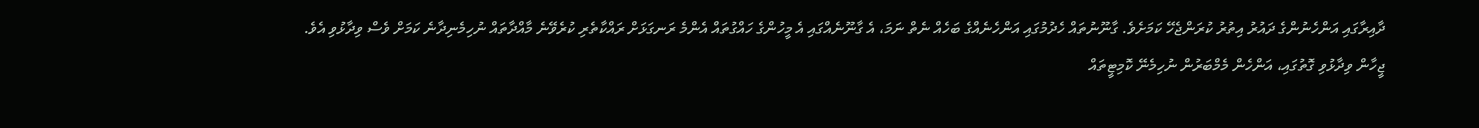ދާއިރާގައި އަންހެނުންގެ ދައުރު އިތުރު ކުރަންޖެހޭ ކަމަށެވެ. ގާނޫނުތައް ހެދުމުގައި އަންހެނެއްގެ ބަހެއް ނެތް ނަމަ، އެ ގާނޫނެއްގައި އެ މީހުންގެ ހައްގުތައް އެންމެ ރަނގަޅަށް ރައްކާތެރި ކުރެވޭނެ މާއްދާތައް ނުހިމެނިދާނެ ކަމަށް ވެސް ވިދާޅުވި އެވެ.
ޖީހާން ވިދާޅުވި ގޮތުގައި، އަންހެން މެމްބަރުން ނުހިމެނޭ ކޮމިޓީތައް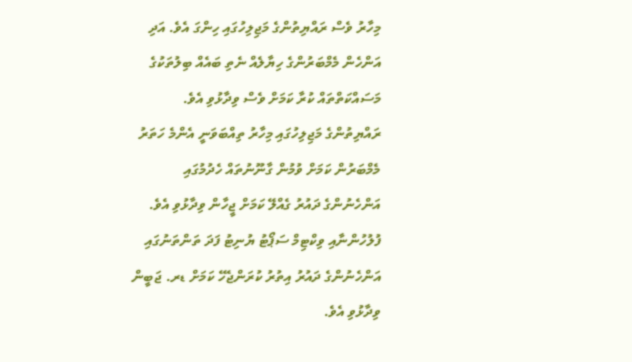މިހާރު ވެސް ރައްޔިތުންގެ މަޖިލިހުގައި ހިންގަ އެވެ. އަދި އަންހެން މެމްބަރުންގެ ހިޔާލެއް ނެތި ބައެއް ބިލުތަކުގެ މަސައްކަތްތައް ކުރާ ކަމަށް ވެސް ވިދާޅުވި އެވެ. ރައްޔިތުންގެ މަޖިލިހުގައި މިހާރު ތިއްބަވަނީ އެންމެ ހަތަރު މެމްބަރުން ކަމަށް ވުމުން ގާނޫނުތައް ހެދުމުގައި އަންހެނުންގެ ދައުރު ގެއްލޭ ކަމަށް ޖީހާން ވިދާޅުވި އެވެ.
ފުލުހުންނާއި ވިކްޓިމް ސަޕޯޓު ޔުނިޓު ފަދަ ތަންތަނުގައި އަންހެނުންގެ ދައުރު އިތުރު ކުރަންޖެހޭ ކަމަށް ޑރ. ޖަބީން ވިދާޅުވި އެވެ.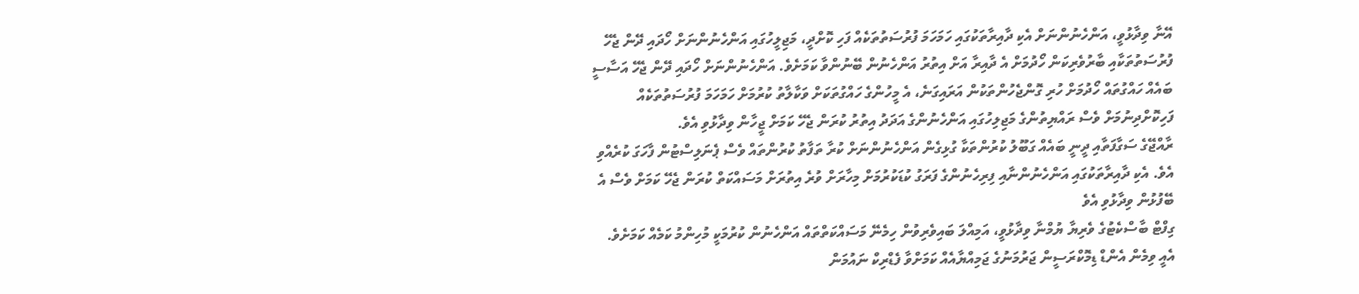އޭނާ ވިދާޅުވީ، އަންހެނުންނަށް އެކި ދާއިރާތަކުގައި ހަމަހަމަ ފުރުސަތުތަކެއް ފަހި ކޮށްދީ، މަޖިލީހުގައި އަންހެނުންނަށް ހޯދައި ދޭން ޖެހޭ ފުރުސަތުތަކާއި ބާރުވެރިކަން ހޯދުމަށް އެ ދާއިރާ އަށް އިތުރު އަންހެނުން ބޭނުންވާ ކަމަށެވެ. އަންހެނުންނަށް ހޯދައި ދޭން ޖެހޭ އަސާސީ ބައެއް ހައްގުތައް ހޯދުމަށް ހުރި ގޮންޖެހުންތަކުން އަރައިގަނެ، އެ މީހުންގެ ހައްގުތަކަށް ވަކާލާތު ކުރުމަށް ހަމަހަމަ ފުރުސަތުތަކެއް ފަހިކޮށްދިނުމަށް ވެސް ރައްޔިތުންގެ މަޖިލިހުގައި އަންހެނުންގެ އަދަދު އިތުރު ކުރަން ޖެހޭ ކަމަށް ޖީހާން ވިދާޅުވި އެވެ.
ރާއްޖޭގެ ސަގާފަތާއި ދީނީ ބައެއް ގަބޫލު ކުރުންތަކާ ގުޅިގެން އަންހެނުންނަށް ކުރާ ތަފާތު ކުރުންތައް ވެސް ޕެނަލިސްޓުން ފާހަގަ ކުރެއްވި އެވެ. އެކި ދާއިރާތަކުގައި އަންހެނުންނާއި ފިރިހެނުންގެ ފަރަގު ކުޑަކުރުމަށް މިހާރަށް ވުރެ އިތުރަށް މަސައްކަތް ކުރަން ޖެހޭ ކަމަށް ވެސް އެ ބޭފުޅުން ވިދާޅުވި އެވެ
ގިފްޓް ބާސްކެޓުގެ ވެރިޔާ ޔުމްނާ ވިދާޅުވީ، އަމިއްލަ ބައިވެރިވުން ހިމެނޭ މަސައްކަތްތައް އަންހެނުން ކުރުމަކީ މުހިންމު ކަމެއް ކަމަށެވެ.
އެއީ ވިމެން އެންޑް ޑިމޮކްރަސީން ޖަރުމަނުގެ ޖަމިއްޔާއެއް ކަމަށްވާ ފެޑްރިކް ނައުމަން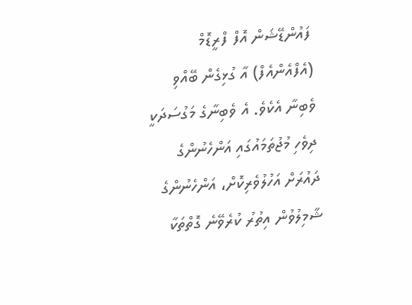ފައުންޑޭޝަން އޮފް ފްރީޑޮމް (އެފްއެންއެފް) އާ ގުޅިގެން ބޭއްވި ވެބިނާ އެކެވެ. އެ ވެބިނާގެ މަގުސަދަކީ ދިވެހި މުޖުތަމައުގައި އަންހެނުންގެ ދައުރަށް އަހުލުވެރިކޮށް، އަންހެނުންގެ ޝާމިލުވުން އިތުރު ކުރެވޭނެ ގޮތްތަކާ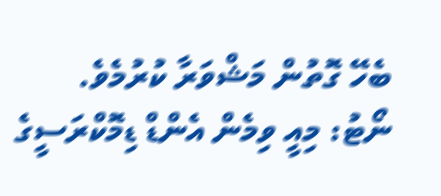ބެހޭ ގޮތުން މަޝްވަރާ ކުރުމެވެ.
ނޯޓު: މިއީ ވިމެން އެންޑް ޑިމޮކްރަސީގެ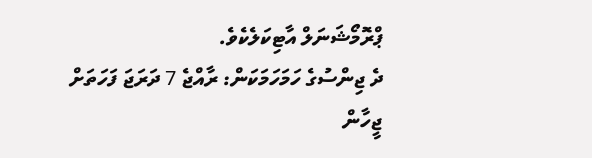ޕްރޮމޯޝަނަލް އާޓިކަލެކެވެ.
ދެ ޖިންސުގެ ހަމަހަމަކަން: ރާއްޖެ 7 ދަރަޖަ ފަހަތަށް
ޖީހާން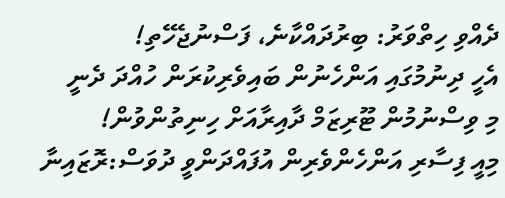ދެއްވި ހިތްވަރު: ބިރުދައްކާނެ، ފަސްނުޖެހޭތި!
އެހީ ދިނުމުގައި އަންހެނުން ބައިވެރިކުރަން ހުއްދަ ދެނީ
މި ވިސްނުމުން ޓޫރިޒަމް ދާއިރާއަށް ހިނިތުންވުން!
މިއީ ފިސާރި އަންހެންވެރިން އުފައްދަންވީ ދުވަސް:ރޮޒައިނާ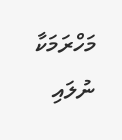މަހްރަމަކާ ނުލައި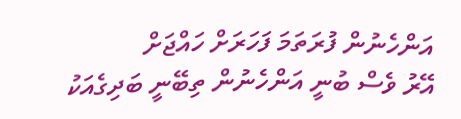އަންހެނުން ފުރަތަމަ ފަހަރަށް ހައްޖަށް
އޭރު ވެސް ބުނީ އަންހެނުން ތިބޭނީ ބަދިގެއަކު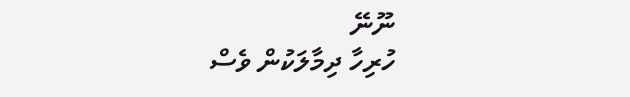ނޫނޭ
ހުރިހާ ދިމާލަކުން ވެސް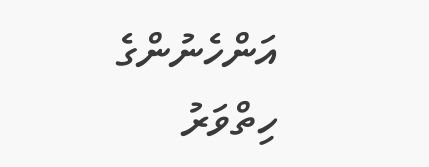އަންހެނުންގެ ހިތްވަރު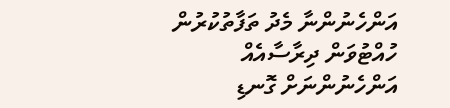އަންހެނުންނާ މެދު ތަފާތުކުރުން ހުއްޓުވަން ދިރާސާއެއް
އަންހެނުންނަށް ގޮނޑި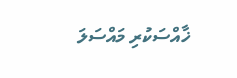ޚާއްސަކުރި މައްސަލަ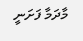މާދަމާ ފަށަނީ